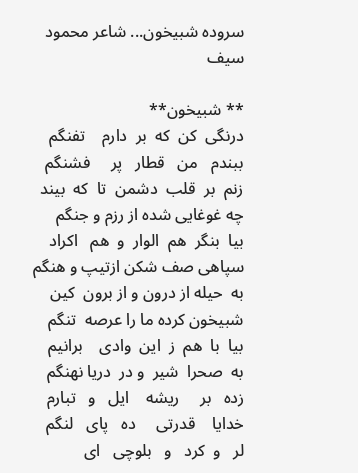سروده شبیخون... شاعر محمود سیف

** شبیخون**
درنگی  کن  که  بر  دارم    تفنگم
ببندم   من   قطار   پر     فشنگم
زنم  بر  قلب  دشمن  تا  که  بیند
چه غوغایی شده از رزم و جنگم
بیا  بنگر  هم  الوار  و  هم   اکراد
سپاهی صف شکن ازتیپ و هنگم
به  حیله از درون و از برون  کین
شبیخون کرده ما را عرصه  تنگم
بیا  با  هم  ز  این  وادی    برانیم
به  صحرا  شیر  و در  دریا نهنگم
زده   بر     ریشه    ایل   و   تبارم
خدایا    قدرتی     ده   پای   لنگم
لر   و  کرد   و   بلوچی   ای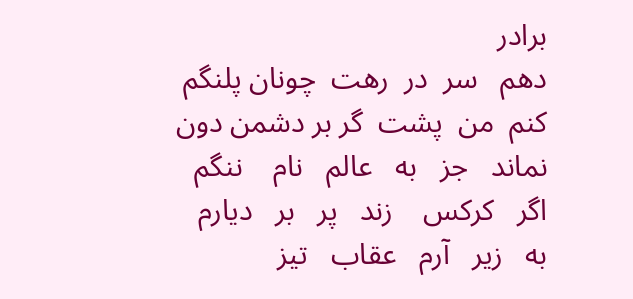برادر
دهم   سر‌  در  رهت  چونان پلنگم
کنم  من  پشت  گر بر دشمن دون
نماند   جز   به   عالم   نام    ننگم
اگر   کرکس    زند   پر   بر   دیارم
به   زیر   آرم   عقاب   تیز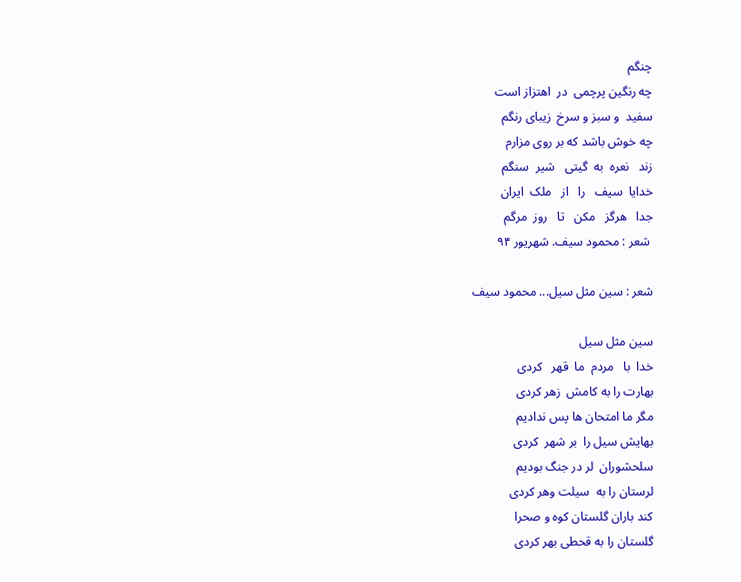چنگم
چه رنگین پرچمی  در  اهتزاز است
سفید  و سبز و سرخ  زیبای رنگم
چه خوش باشد که بر روی مزارم
زند   نعره  به  گیتی   شیر  سنگم
خدایا  سیف   را   از   ملک  ایران
جدا   هرگز   مکن   تا   روز  مرگم
 شعر : محمود سیف. شهریور ۹۴

شعر : سین مثل سیل... محمود سیف

سین مثل سیل
خدا  با   مردم  ما  قهر   کردی
بهارت را به کامش  زهر کردی
مگر ما امتحان ها پس ندادیم
بهایش سیل را  بر شهر  کردی
سلحشوران  لر در جنگ بودیم
لرستان را به  سیلت وهر کردی
کند باران گلستان کوه و صحرا
گلستان را به قحطی بهر کردی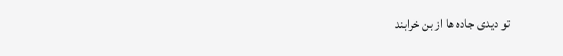تو دیدی جاده ها از بن خرابند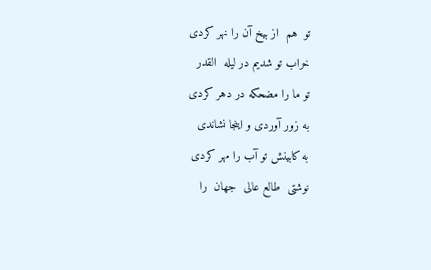تو  هم  از بیخ آن را نهر کردی
خراب تو شدیم در لیله  القدر
تو ما را مضحکه در دهر کردی
به زور آوردی و اینجا نشاندی
به کابینش تو آب را مهر کردی
نوشتی  طالع عالی  جهان  را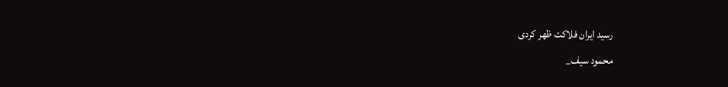رسید ایران فلاکت ظهر کردی
محمود سیف_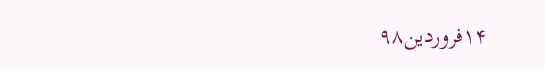۱۴فروردین۹۸